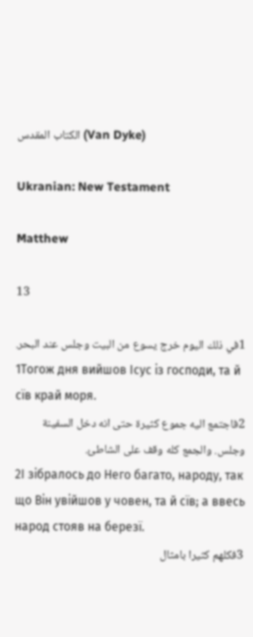الكتاب المقدس (Van Dyke)

Ukranian: New Testament

Matthew

13

1في ذلك اليوم خرج يسوع من البيت وجلس عند البحر.
1Тогож дня вийшов Ісус із господи, та й сїв край моря.
2فاجتمع اليه جموع كثيرة حتى انه دخل السفينة وجلس. والجمع كله وقف على الشاطئ.
2І зібралось до Него багато, народу, так що Він увійшов у човен, та й сїв; а ввесь народ стояв на березї.
3فكلهم كثيرا بامثال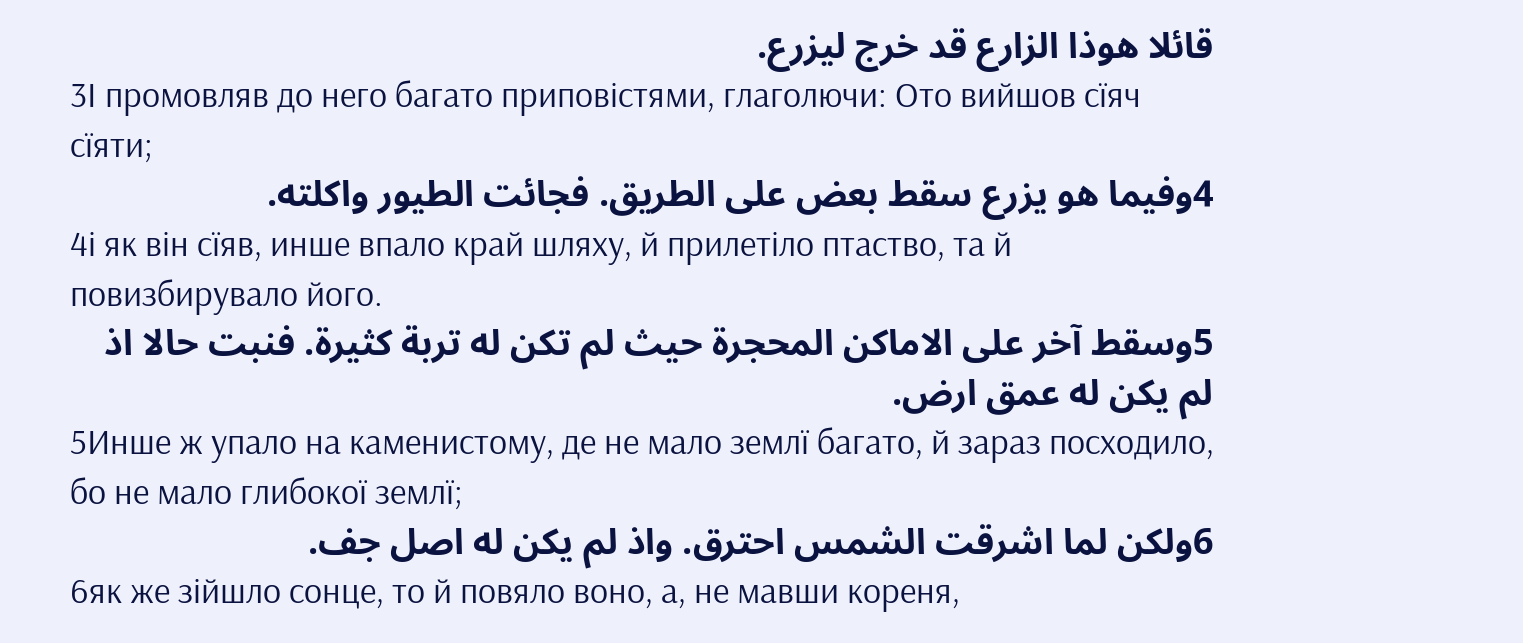قائلا هوذا الزارع قد خرج ليزرع.
3І промовляв до него багато приповістями, глаголючи: Ото вийшов сїяч сїяти;
4وفيما هو يزرع سقط بعض على الطريق. فجائت الطيور واكلته.
4і як він сїяв, инше впало край шляху, й прилетіло птаство, та й повизбирувало його.
5وسقط آخر على الاماكن المحجرة حيث لم تكن له تربة كثيرة. فنبت حالا اذ لم يكن له عمق ارض.
5Инше ж упало на каменистому, де не мало землї багато, й зараз посходило, бо не мало глибокої землї;
6ولكن لما اشرقت الشمس احترق. واذ لم يكن له اصل جف.
6як же зійшло сонце, то й повяло воно, а, не мавши кореня,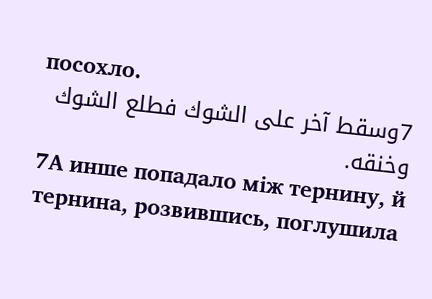посохло.
7وسقط آخر على الشوك فطلع الشوك وخنقه.
7А инше попадало між тернину, й тернина, розвившись, поглушила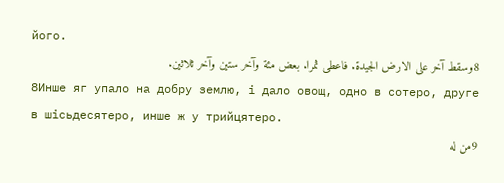його.
8وسقط آخر على الارض الجيدة. فاعطى ثمرا. بعض مئة وآخر ستين وآخر ثلاثين.
8Инше яг упало на добру землю, і дало овощ, одно в сотеро, друге в шісьдесятеро, инше ж у трийцятеро.
9من له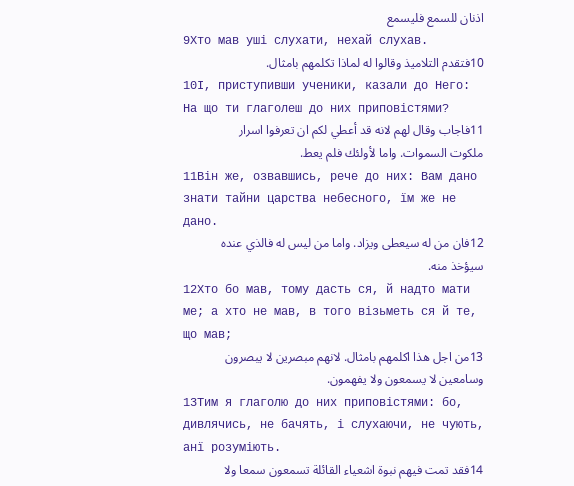اذنان للسمع فليسمع
9Хто мав уші слухати, нехай слухав.
10فتقدم التلاميذ وقالوا له لماذا تكلمهم بامثال.
10І, приступивши ученики, казали до Него: На що ти глаголеш до них приповістями?
11فاجاب وقال لهم لانه قد أعطي لكم ان تعرفوا اسرار ملكوت السموات. واما لأولئك فلم يعط.
11Він же, озвавшись, рече до них: Вам дано знати тайни царства небесного, їм же не дано.
12فان من له سيعطى ويزاد. واما من ليس له فالذي عنده سيؤخذ منه.
12Хто бо мав, тому дасть ся, й надто мати ме; а хто не мав, в того візьметь ся й те, що мав;
13من اجل هذا اكلمهم بامثال. لانهم مبصرين لا يبصرون وسامعين لا يسمعون ولا يفهمون.
13Тим я глаголю до них приповістями: бо, дивлячись, не бачять, і слухаючи, не чують, анї розуміють.
14فقد تمت فيهم نبوة اشعياء القائلة تسمعون سمعا ولا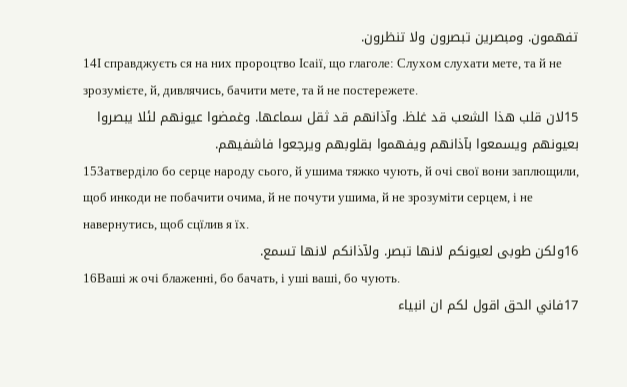تفهمون. ومبصرين تبصرون ولا تنظرون.
14І справджуєть ся на них пророцтво Ісаії, що глаголе: Слухом слухати мете, та й не зрозумієте, й, дивлячись, бачити мете, та й не постережете.
15لان قلب هذا الشعب قد غلظ. وآذانهم قد ثقل سماعها. وغمضوا عيونهم لئلا يبصروا بعيونهم ويسمعوا بآذانهم ويفهموا بقلوبهم ويرجعوا فاشفيهم.
15Затверділо бо серце народу сього, й ушима тяжко чують, й очі свої вони заплющили, щоб инкоди не побачити очима, й не почути ушима, й не зрозуміти серцем, і не навернутись, щоб сцїлив я їх.
16ولكن طوبى لعيونكم لانها تبصر. ولآذانكم لانها تسمع.
16Ваші ж очі блаженні, бо бачать, і уші ваші, бо чують.
17فاني الحق اقول لكم ان انبياء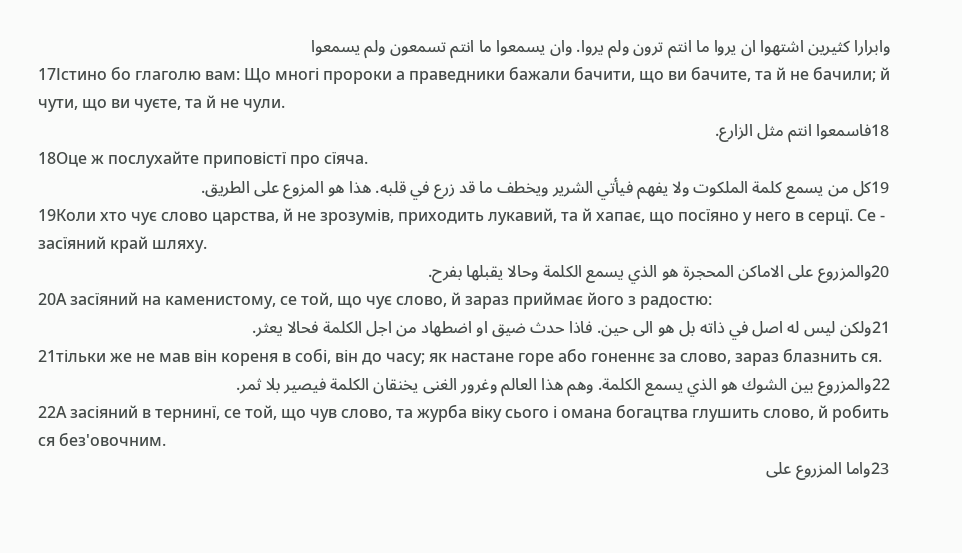وابرارا كثيرين اشتهوا ان يروا ما انتم ترون ولم يروا. وان يسمعوا ما انتم تسمعون ولم يسمعوا
17Істино бо глаголю вам: Що многі пророки а праведники бажали бачити, що ви бачите, та й не бачили; й чути, що ви чуєте, та й не чули.
18فاسمعوا انتم مثل الزارع.
18Оце ж послухайте приповістї про сїяча.
19كل من يسمع كلمة الملكوت ولا يفهم فيأتي الشرير ويخطف ما قد زرع في قلبه. هذا هو المزوع على الطريق.
19Коли хто чує слово царства, й не зрозумів, приходить лукавий, та й хапає, що посїяно у него в серцї. Се - засїяний край шляху.
20والمزروع على الاماكن المحجرة هو الذي يسمع الكلمة وحالا يقبلها بفرح.
20А засїяний на каменистому, се той, що чує слово, й зараз приймає його з радостю:
21ولكن ليس له اصل في ذاته بل هو الى حين. فاذا حدث ضيق او اضطهاد من اجل الكلمة فحالا يعثر.
21тільки же не мав він кореня в собі, він до часу; як настане горе або гоненнє за слово, зараз блазнить ся.
22والمزروع بين الشوك هو الذي يسمع الكلمة. وهم هذا العالم وغرور الغنى يخنقان الكلمة فيصير بلا ثمر.
22А засіяний в тернинї, се той, що чув слово, та журба віку сього і омана богацтва глушить слово, й робить ся без'овочним.
23واما المزروع على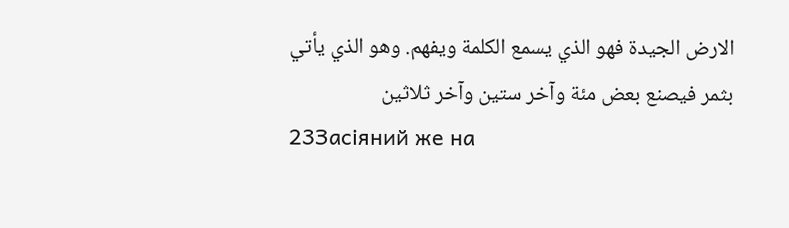الارض الجيدة فهو الذي يسمع الكلمة ويفهم. وهو الذي يأتي بثمر فيصنع بعض مئة وآخر ستين وآخر ثلاثين
23Засіяний же на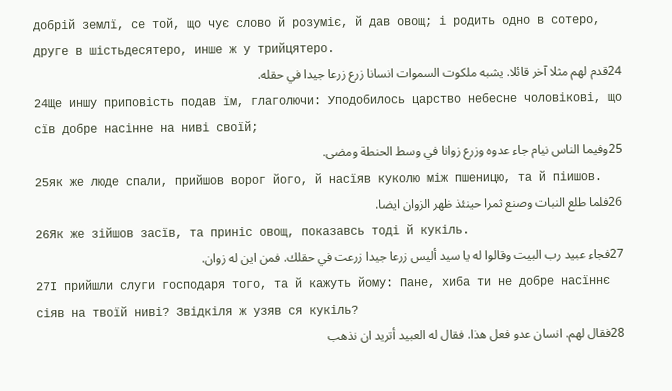добрій землї, се той, що чує слово й розуміє, й дав овощ; і родить одно в сотеро, друге в шістьдесятеро, инше ж у трийцятеро.
24قدم لهم مثلا آخر قائلا. يشبه ملكوت السموات انسانا زرع زرعا جيدا في حقله.
24Ще иншу приповість подав їм, глаголючи: Уподобилось царство небесне чоловікові, що сїв добре насінне на ниві своїй;
25وفيما الناس نيام جاء عدوه وزرع زوانا في وسط الحنطة ومضى.
25як же люде спали, прийшов ворог його, й насїяв куколю між пшеницю, та й піишов.
26فلما طلع النبات وصنع ثمرا حينئذ ظهر الزوان ايضا.
26Як же зійшов засїв, та приніс овощ, показавсь тоді й кукіль.
27فجاء عبيد رب البيت وقالوا له يا سيد أليس زرعا جيدا زرعت في حقلك. فمن اين له زوان.
27І прийшли слуги господаря того, та й кажуть йому: Пане, хиба ти не добре насїннє сіяв на твоїй ниві? Звідкіля ж узяв ся кукіль?
28فقال لهم. انسان عدو فعل هذا. فقال له العبيد أتريد ان نذهب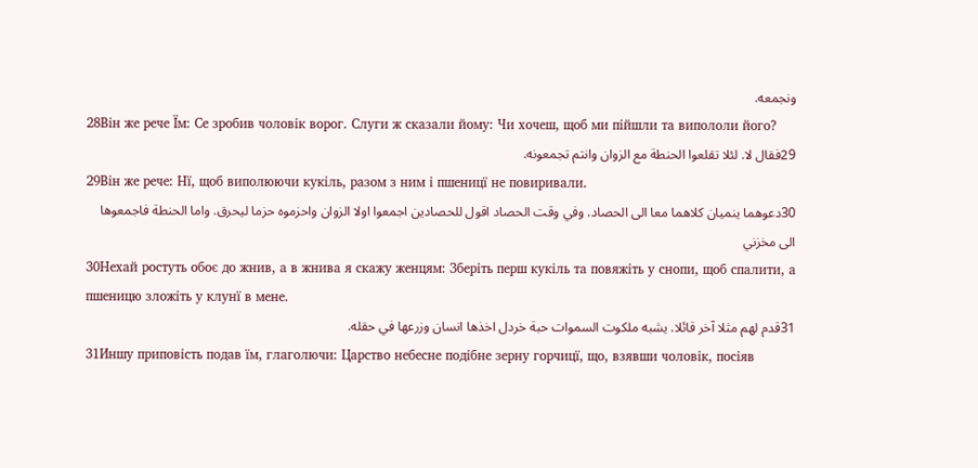ونجمعه.
28Він же рече Їм: Се зробив чоловік ворог. Слуги ж сказали йому: Чи хочеш, щоб ми пійшли та випололи його?
29فقال لا. لئلا تقلعوا الحنطة مع الزوان وانتم تجمعونه.
29Він же рече: Нї, щоб виполюючи кукіль, разом з ним і пшеницї не повиривали.
30دعوهما ينميان كلاهما معا الى الحصاد. وفي وقت الحصاد اقول للحصادين اجمعوا اولا الزوان واحزموه حزما ليحرق. واما الحنطة فاجمعوها الى مخزني
30Нехай ростуть обоє до жнив, а в жнива я скажу женцям: Зберіть перш кукіль та повяжіть у снопи, щоб спалити, а пшеницю зложіть у клунї в мене.
31قدم لهم مثلا آخر قائلا. يشبه ملكوت السموات حبة خردل اخذها انسان وزرعها في حقله.
31Иншу приповість подав їм, глаголючи: Царство небесне подібне зерну горчицї, що, взявши чоловік, посіяв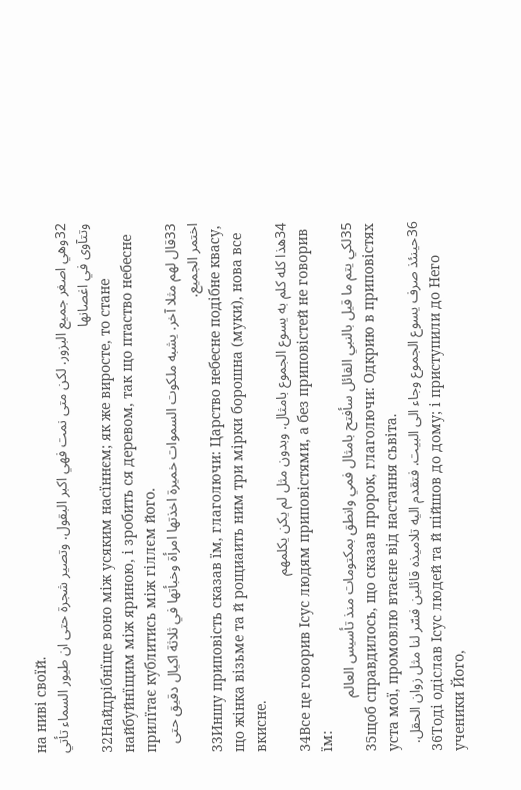на ниві своїй.
32وهي اصغر جميع البزور. لكن متى نمت فهي اكبر البقول. وتصير شجرة حتى ان طيور السماء تأتي وتتآوى في اغصانها
32Найдрібнїще воно між усяким насїннєм; як же виросте, то стане найбуйнїщим між яриною, і зробить ся деревом, так що птаство небесне прилїтає кублитись між гіллєм його.
33قال لهم مثلا آخر. يشبه ملكوت السموات خميرة اخذتها امرأة وخبأتها في ثلاثة اكيال دقيق حتى اختمر الجميع.
33Иншу приповість сказав їм, глаголючи: Царство небесне подібне квасу, що жінка візьме та й рощиаить ним три мірки борошна (муки), нова все вкисне.
34هذا كله كلم به يسوع الجموع بامثال. وبدون مثل لم يكن يكلمهم
34Все це говорив Ісус людям приповістями, а без приповістей не говорив їм:
35لكي يتم ما قيل بالنبي القائل سأفتح بامثال فمي وانطق بمكتومات منذ تأسيس العالم
35щоб справдилось, що сказав пророк, глаголючи: Одкрию в приповістях уста мої, промовлю втаєне від настання сьвіта.
36حينئذ صرف يسوع الجموع وجاء الى البيت. فتقدم اليه تلاميذه قائلين فسّر لنا مثل زوان الحقل.
36Тоді одіслав Ісус людей та й пійшов до дому; і приступили до Него ученики Його,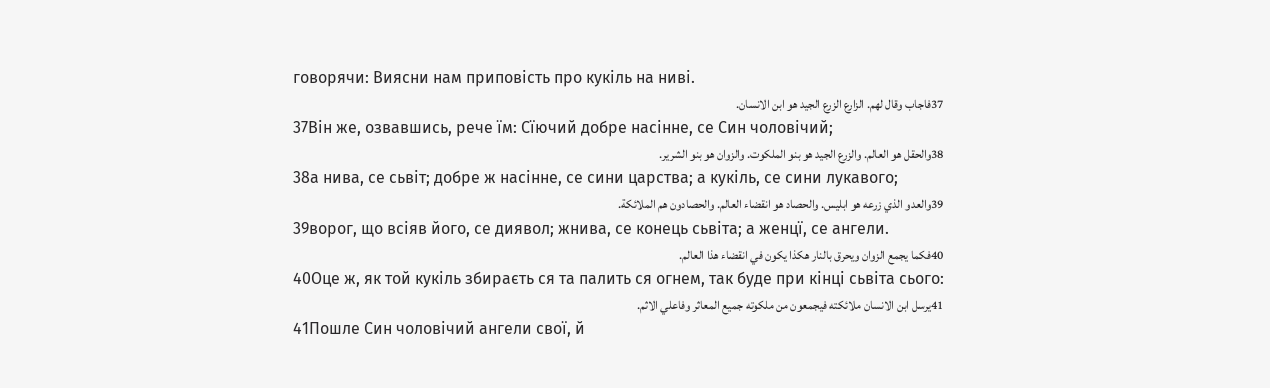говорячи: Виясни нам приповість про кукіль на ниві.
37فاجاب وقال لهم. الزارع الزرع الجيد هو ابن الانسان.
37Він же, озвавшись, рече їм: Сїючий добре насінне, се Син чоловічий;
38والحقل هو العالم. والزرع الجيد هو بنو الملكوت. والزوان هو بنو الشرير.
38а нива, се сьвіт; добре ж насінне, се сини царства; а кукіль, се сини лукавого;
39والعدو الذي زرعه هو ابليس. والحصاد هو انقضاء العالم. والحصادون هم الملائكة.
39ворог, що всіяв його, се диявол; жнива, се конець сьвіта; а женцї, се ангели.
40فكما يجمع الزوان ويحرق بالنار هكذا يكون في انقضاء هذا العالم.
40Оце ж, як той кукіль збираєть ся та палить ся огнем, так буде при кінці сьвіта сього:
41يرسل ابن الانسان ملائكته فيجمعون من ملكوته جميع المعاثر وفاعلي الاثم.
41Пошле Син чоловічий ангели свої, й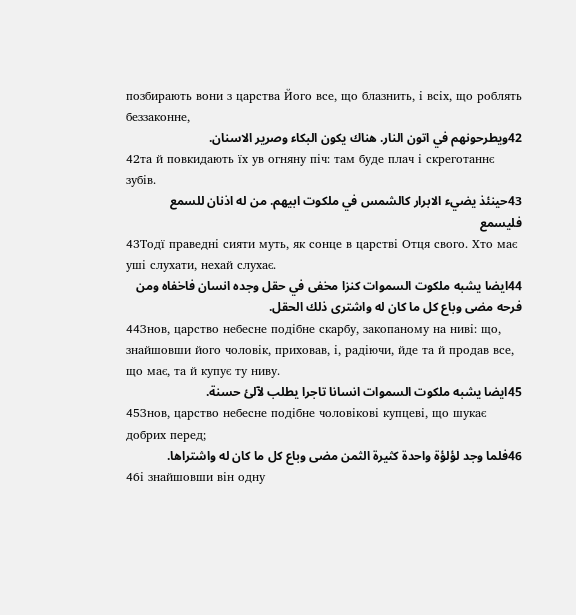позбирають вони з царства Його все, що блазнить, і всіх, що роблять беззаконне,
42ويطرحونهم في اتون النار. هناك يكون البكاء وصرير الاسنان.
42та й повкидають їх ув огняну піч: там буде плач і скреготаннє зубів.
43حينئذ يضيء الابرار كالشمس في ملكوت ابيهم. من له اذنان للسمع فليسمع
43Тодї праведні сияти муть, як сонце в царстві Отця свого. Хто має уші слухати, нехай слухає.
44ايضا يشبه ملكوت السموات كنزا مخفى في حقل وجده انسان فاخفاه ومن فرحه مضى وباع كل ما كان له واشترى ذلك الحقل.
44Знов, царство небесне подібне скарбу, закопаному на ниві: що, знайшовши його чоловік, приховав, і, радіючи, йде та й продав все, що має, та й купує ту ниву.
45ايضا يشبه ملكوت السموات انسانا تاجرا يطلب لآلئ حسنة.
45Знов, царство небесне подібне чоловікові купцеві, що шукає добрих перед;
46فلما وجد لؤلؤة واحدة كثيرة الثمن مضى وباع كل ما كان له واشتراها.
46і знайшовши він одну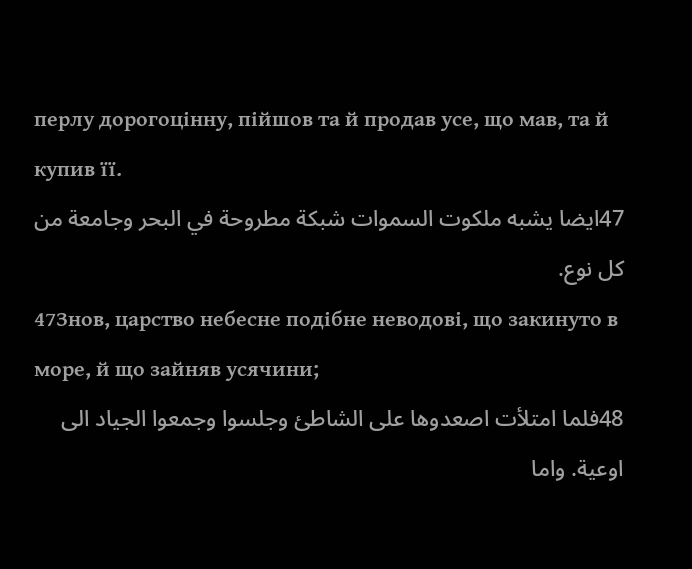перлу дорогоцінну, пійшов та й продав усе, що мав, та й купив її.
47ايضا يشبه ملكوت السموات شبكة مطروحة في البحر وجامعة من كل نوع.
47Знов, царство небесне подібне неводові, що закинуто в море, й що зайняв усячини;
48فلما امتلأت اصعدوها على الشاطئ وجلسوا وجمعوا الجياد الى اوعية. واما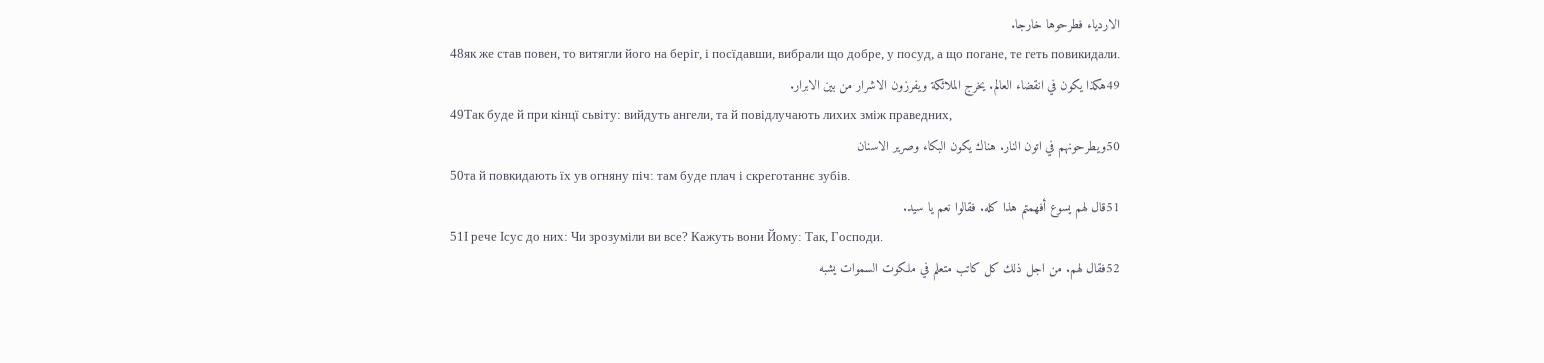الاردياء فطرحوها خارجا.
48як же став повен, то витягли його на беріг, і посїдавши, вибрали що добре, у посуд, а що погане, те геть повикидали.
49هكذا يكون في انقضاء العالم. يخرج الملائكة ويفرزون الاشرار من بين الابرار.
49Так буде й при кінцї сьвіту: вийдуть ангели, та й повідлучають лихих зміж праведних,
50ويطرحونهم في اتون النار. هناك يكون البكاء وصرير الاسنان
50та й повкидають їх ув огняну піч: там буде плач і скреготаннє зубів.
51قال لهم يسوع أفهمتم هذا كله. فقالوا نعم يا سيد.
51І рече Ісус до них: Чи зрозуміли ви все? Кажуть вони Йому: Так, Господи.
52فقال لهم. من اجل ذلك كل كاتب متعلم في ملكوت السموات يشبه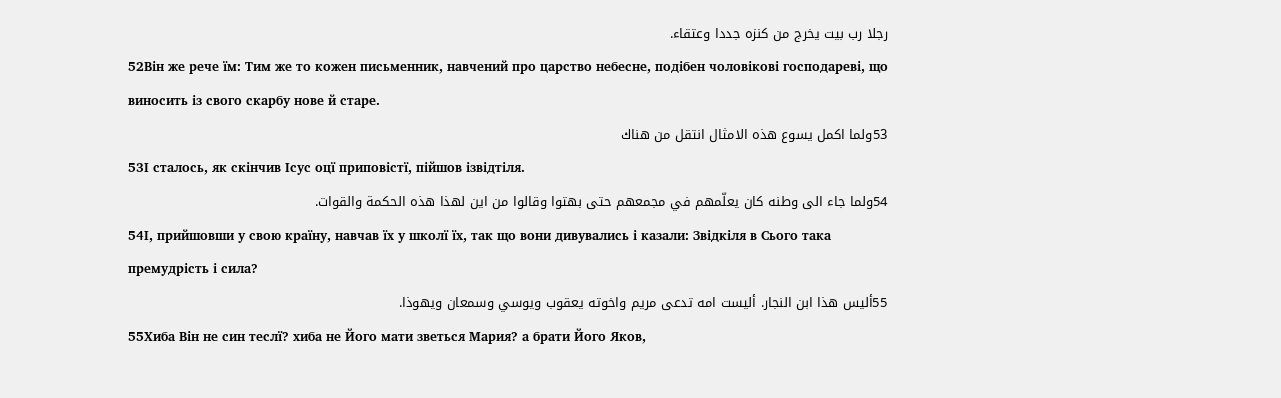رجلا رب بيت يخرج من كنزه جددا وعتقاء.
52Він же рече їм: Тим же то кожен письменник, навчений про царство небесне, подібен чоловікові господареві, що виносить із свого скарбу нове й старе.
53ولما اكمل يسوع هذه الامثال انتقل من هناك
53І сталось, як скінчив Ісус оцї приповістї, пійшов ізвідтіля.
54ولما جاء الى وطنه كان يعلّمهم في مجمعهم حتى بهتوا وقالوا من اين لهذا هذه الحكمة والقوات.
54І, прийшовши у свою країну, навчав їх у школї їх, так що вони дивувались і казали: Звідкіля в Сього така премудрість і сила?
55أليس هذا ابن النجار. أليست امه تدعى مريم واخوته يعقوب ويوسي وسمعان ويهوذا.
55Хиба Він не син теслї? хиба не Його мати зветься Мария? а брати Його Яков,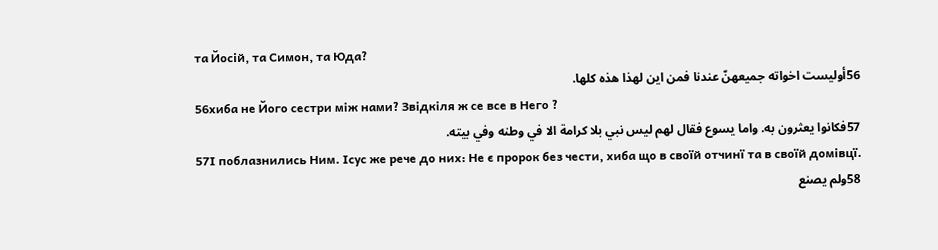та Йосій, та Симон, та Юда?
56أوليست اخواته جميعهنّ عندنا فمن اين لهذا هذه كلها.
56хиба не Його сестри між нами? Звідкіля ж се все в Него ?
57فكانوا يعثرون به. واما يسوع فقال لهم ليس نبي بلا كرامة الا في وطنه وفي بيته.
57І поблазнились Ним. Ісус же рече до них: Не є пророк без чести, хиба що в своїй отчинї та в своїй домівцї.
58ولم يصنع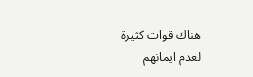هناك قوات كثيرة لعدم ايمانهم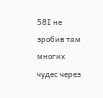58І не зробив там многих чудес через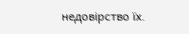недовірство їх.